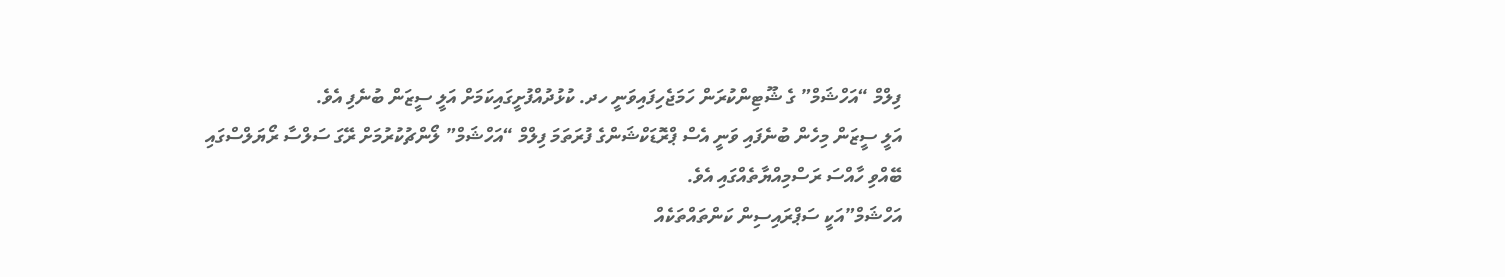ފިލްމް “އަހްޝަމް” ގެ ޝޫޓިންކުރަން ހަމަޖެހިފައިވަނީ ހދ. ކުޅުދުއްފުށީގައިކަމަށް އަލީ ސީޒަން ބުނެފި އެވެ.
އަލީ ސީޒަން މިހެން ބުނެފައި ވަނީ އެސް ޕްރޮޑަކްޝަންގެ ފުރަތަމަ ފިލްމް “އަހްޝަމް” ލޯންޗުކުރުމަށް ރޭގަ ސަލްސާ ރޯޔަލްސްގައި ބޭއްވި ހާއްސަ ރަސްމިއްޔާތެއްގައި އެވެ.
އަހްޝަމް”އަކީ ސަޕްރައިސިން ކަންތައްތަކެއް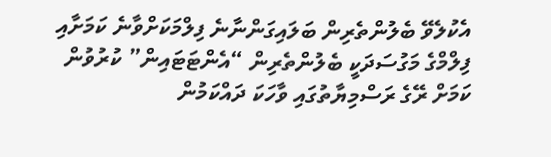އެކުލެވޭ ބެލުންތެރިން ބަލައިގަންނާނެ ފިލްމަކަށްވާނެ ކަމަށާއި ފިލްމްގެ މަގުސަދަކީ ބެލުންތެރިން “އެންޓަޓައިން” ކުރުވުން ކަމަށް ރޭގެ ރަސްމިޔާތުގައި ވާހަކަ ދައްކަމުން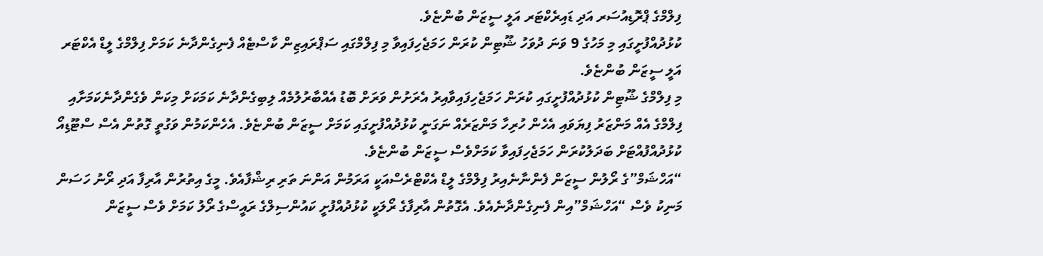ފިލްމްގެ ޕްރޮޑިއުސަރ އަދި ޑައިރެކްޓަރ އަލީ ސީޒަން ބުންޏެވެ.
ކުޅުދުއްފުށީގައި މި މަހުގެ 9 ވަނަ ދުވަހު ޝޫޓިން ކުރަން ހަމަޖެހިފައިވާ މި ފިލްމްގައި ސަޕްރައިޒިން ކާސްޓެއް ފެނިގެންދާނެ ކަމަށް ފިލްމްގެ ލީޑް އެކްޓަރ އަލީ ސީޒަން ބުންޏެވެ.
މި ފިލްމްގެ ޝޫޓިން ކުޅުދުއްފުށީގައި ކުރަން ހަމަޖެހިފައިވާއިރު އެރަށުން ވަރަށް ބޮޑު އެއްބާރުލުމެއް ލިބިގެންދާނެ ކަމަކަށް މިކަން ވެގެންދާނެކަމަށާއި ފިލްމްގެ އެއް މަންޒަރު ފިޔަވައި އެހެން ހުރިހާ މަންޒަރެއް ނަގަނީ ކުޅުދުއްފުށީގައި ކަމަށް ސީޒަން ބުންޏެވެ. އެހެންކަމުން ވަގުތީ ގޮތުން އެސް ސްޓޫޑިއޯ ކުޅުދުއްފުއްޓަށް ބަދަލުކުރަން ހަމަޖެހިފައިވާ ކަމަށްވެސް ސީޒަން ބުންޏެވެ.
“އަހްޝަމް”ގެ ރޯލުން ސީޒަން ފެންނާނެއިރު ފިލްމްގެ ލީޑް އެކްޓްރެސްއަކީ އަރަމުން އަންނަ ތަރި ރިޝްފާއެވެ. މީގެ އިތުރުން އާރިފާ އަދި ރޯނު ހަސަން މަނިކު ވެސް “އަހްޝަމް”އިން ފެނިގެންދާނެއެވެ. އެގޮތުން އާރިފާގެ ރޯލަކީ ކުޅުދުއްފުށީ ކައުންސިލްގެ ރައީސްގެ ރޯލު ކަމަށް ވެސް ސީޒަން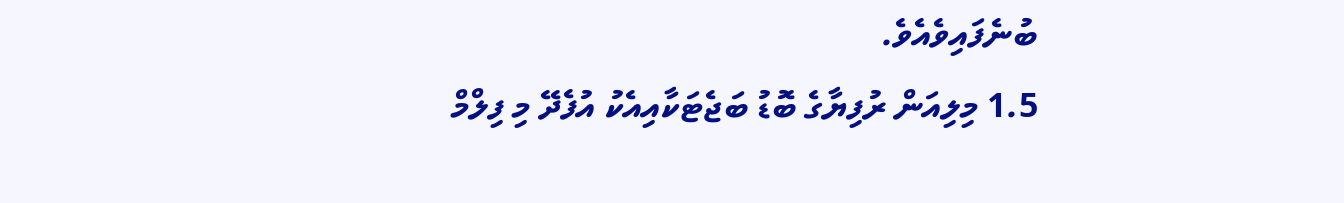ބުނެފައިވެއެވެ.
1.5 މިލިއަން ރުފިޔާގެ ބޮޑު ބަޖެޓަކާއިއެކު އުފެދޭ މި ފިލްމް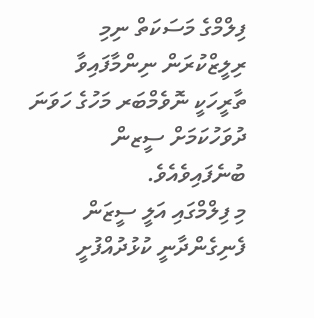ފިލްމްގެ މަސަކަތް ނިމި ރިލީޒްކުރަން ނިންމާފައިވާ ތާރީހަކީ ނޮވެމްބަރ މަހުގެ ހަވަނަ ދުވަހުކަމަށް ސީޒން ބުނެފައިވެއެވެ.
މި ފިލްމްގައި އަލީ ސީޒަން ފެނިގެންދާނީ ކުޅުދުއްފުށީ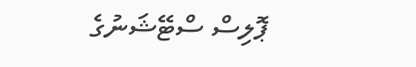ޕޮލިސް ސްޓޭޝަނުގެ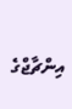އިންޗާޖްގެ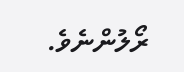ރޯލުންނެވެ.